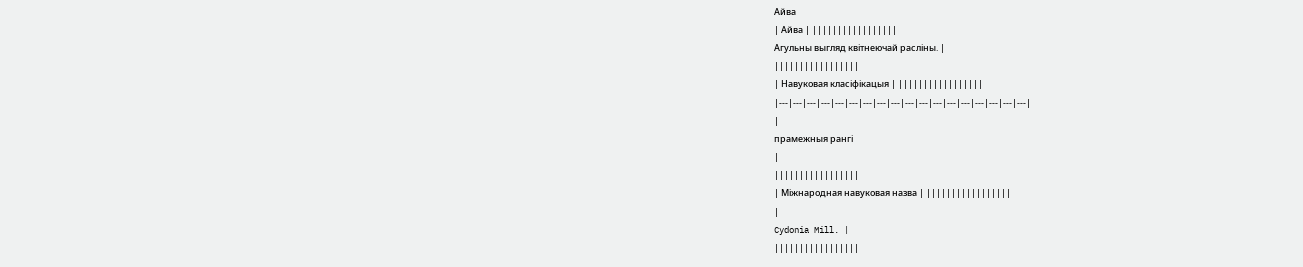Айва
| Айва | |||||||||||||||||
Агульны выгляд квітнеючай расліны. |
|||||||||||||||||
| Навуковая класіфікацыя | |||||||||||||||||
|---|---|---|---|---|---|---|---|---|---|---|---|---|---|---|---|---|---|
|
прамежныя рангі
|
|||||||||||||||||
| Міжнародная навуковая назва | |||||||||||||||||
|
Cydonia Mill. |
|||||||||||||||||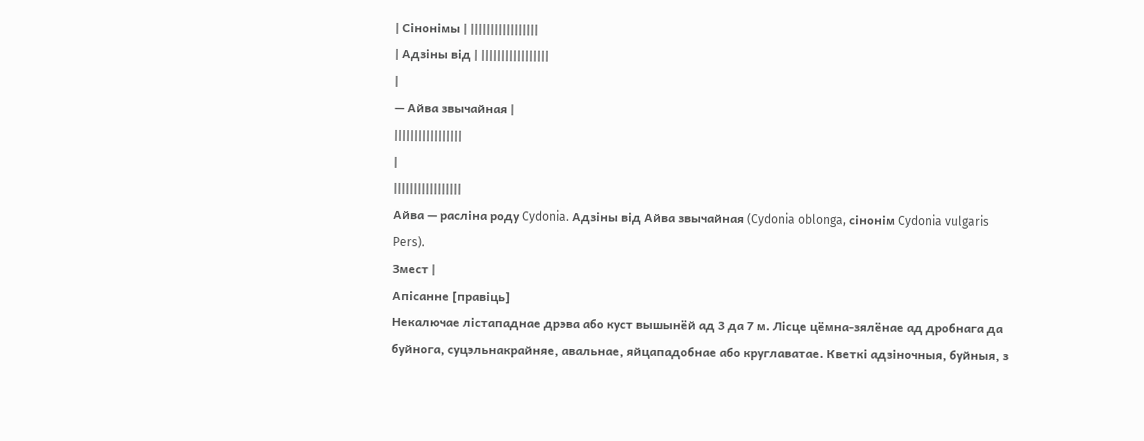| Сінонімы | |||||||||||||||||
| Адзіны від | |||||||||||||||||
|
— Айва звычайная |
|||||||||||||||||
|
|||||||||||||||||
Айва — расліна роду Cydonia. Адзіны від Айва звычайная (Cydonia oblonga, сінонім Cydonia vulgaris Pers).
Змест |
Апісанне [правіць]
Некалючае лістападнае дрэва або куст вышынёй ад 3 да 7 м. Лісце цёмна-зялёнае ад дробнага да буйнога, суцэльнакрайняе, авальнае, яйцападобнае або круглаватае. Кветкі адзіночныя, буйныя, з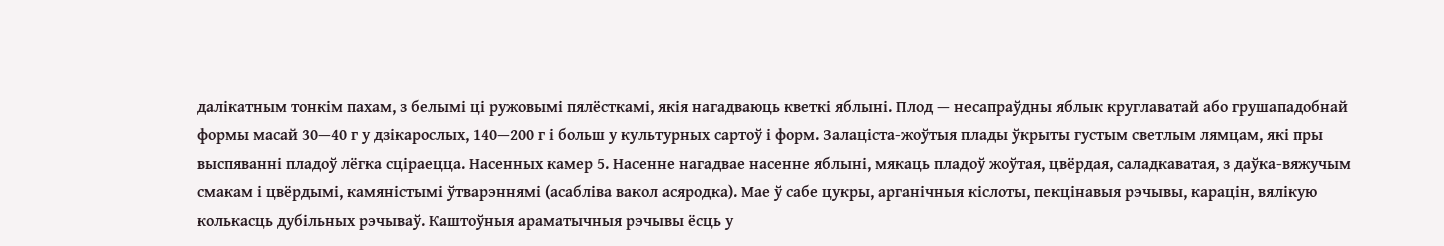далікатным тонкім пахам, з белымі ці ружовымі пялёсткамі, якія нагадваюць кветкі яблыні. Плод — несапраўдны яблык круглаватай або грушападобнай формы масай 30—40 г у дзікарослых, 140—200 г і больш у культурных сартоў і форм. Залаціста-жоўтыя плады ўкрыты густым светлым лямцам, які пры выспяванні пладоў лёгка сціраецца. Насенных камер 5. Насенне нагадвае насенне яблыні, мякаць пладоў жоўтая, цвёрдая, саладкаватая, з даўка-вяжучым смакам і цвёрдымі, камяністымі ўтварэннямі (асабліва вакол асяродка). Мае ў сабе цукры, арганічныя кіслоты, пекцінавыя рэчывы, карацін, вялікую колькасць дубільных рэчываў. Каштоўныя араматычныя рэчывы ёсць у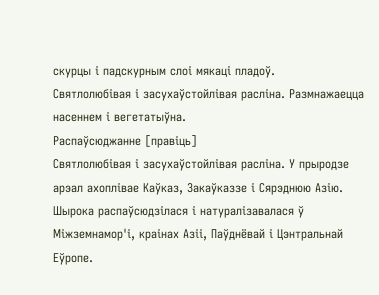скурцы і падскурным слоі мякаці пладоў.
Святлолюбівая і засухаўстойлівая расліна. Размнажаецца насеннем і вегетатыўна.
Распаўсюджанне [правіць]
Святлолюбівая і засухаўстойлівая расліна. У прыродзе арэал ахоплівае Каўказ, Закаўказзе і Сярэднюю Азію. Шырока распаўсюдзілася і натуралізавалася ў Міжземнамор'і, краінах Азіі, Паўднёвай і Цэнтральнай Еўропе.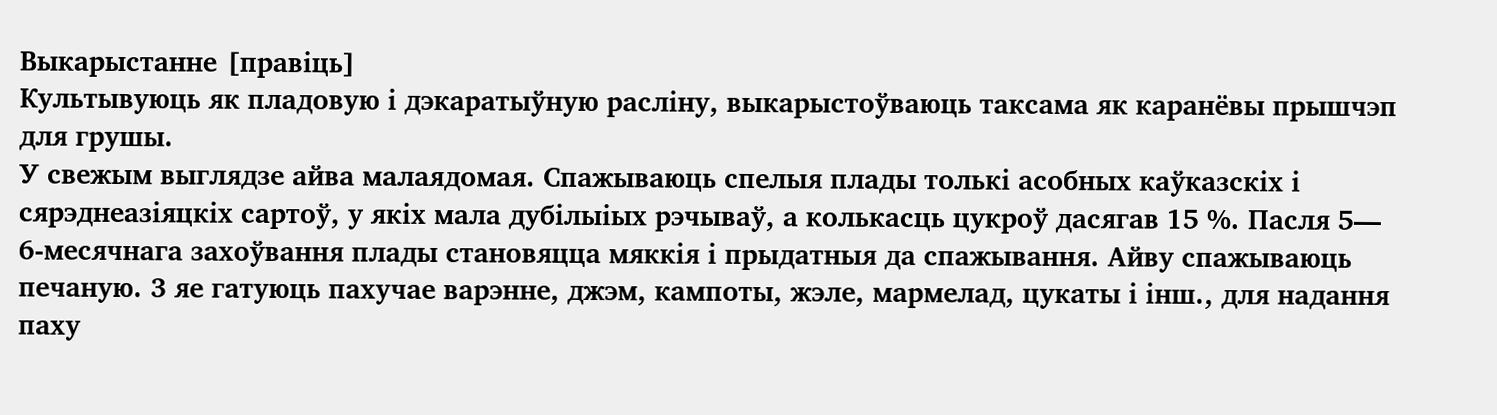Выкарыстанне [правіць]
Культывуюць як пладовую і дэкаратыўную расліну, выкарыстоўваюць таксама як каранёвы прышчэп для грушы.
У свежым выглядзе айва малаядомая. Спажываюць спелыя плады толькі асобных каўказскіх і сярэднеазіяцкіх сартоў, у якіх мала дубілыіых рэчываў, а колькасць цукроў дасягав 15 %. Пасля 5— 6-месячнага захоўвання плады становяцца мяккія і прыдатныя да спажывання. Айву спажываюць печаную. 3 яе гатуюць пахучае варэнне, джэм, кампоты, жэле, мармелад, цукаты і інш., для надання паху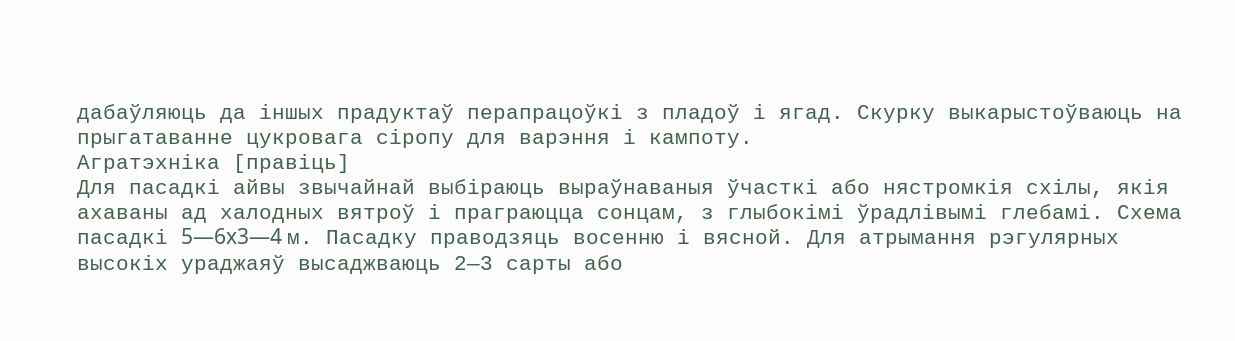дабаўляюць да іншых прадуктаў перапрацоўкі з пладоў і ягад. Скурку выкарыстоўваюць на прыгатаванне цукровага сіропу для варэння і кампоту.
Агратэхніка [правіць]
Для пасадкі айвы звычайнай выбіраюць выраўнаваныя ўчасткі або нястромкія схілы, якія ахаваны ад халодных вятроў і праграюцца сонцам, з глыбокімі ўрадлівымі глебамі. Схема пасадкі 5—6x3—4 м. Пасадку праводзяць восенню і вясной. Для атрымання рэгулярных высокіх ураджаяў высаджваюць 2—3 сарты або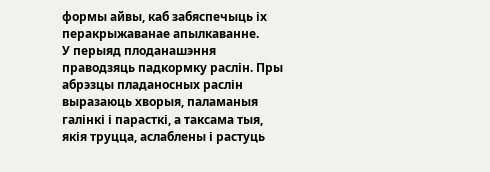формы айвы, каб забяспечыць іх перакрыжаванае апылкаванне.
У перыяд плоданашэння праводзяць падкормку раслін. Пры абрэзцы пладаносных раслін выразаюць хворыя, паламаныя галінкі і парасткі, а таксама тыя, якія труцца, аслаблены і растуць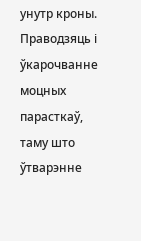унутр кроны. Праводзяць і ўкарочванне моцных парасткаў, таму што ўтварэнне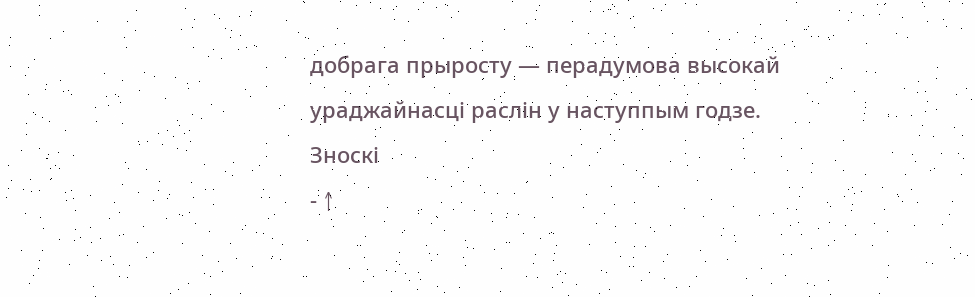добрага прыросту — перадумова высокай ураджайнасці раслін у наступпым годзе.
Зноскі
- ↑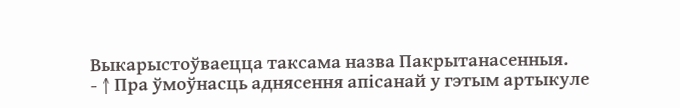Выкарыстоўваецца таксама назва Пакрытанасенныя.
- ↑ Пра ўмоўнасць аднясення апісанай у гэтым артыкуле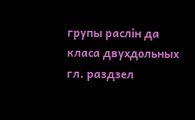групы раслін да класа двухдольных гл. раздзел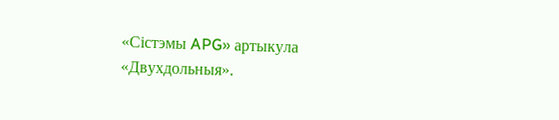«Сістэмы APG» артыкула «Двухдольныя».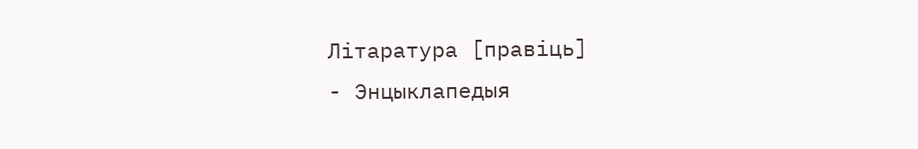Літаратура [правіць]
- Энцыклапедыя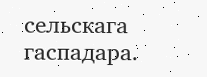сельскага гаспадара.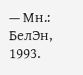— Мн.: БелЭн, 1993.